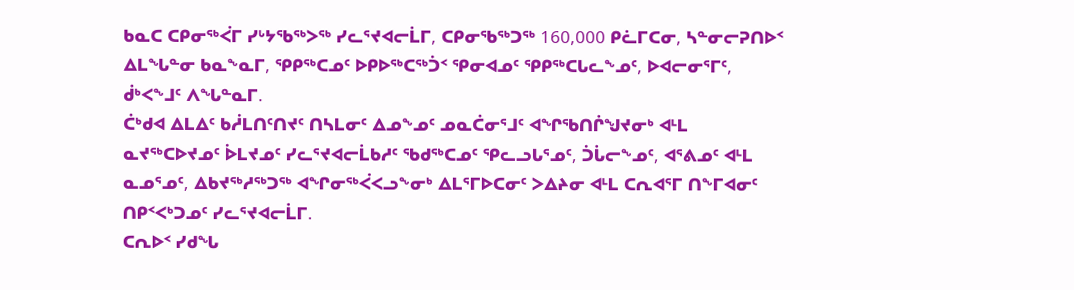ᑲᓇᑕ ᑕᑭᓂᖅᐹᒥ ᓯᒡᔭᖃᖅᐳᖅ ᓯᓚᕐᔪᐊᓕᒫᒥ, ᑕᑭᓂᖃᖅᑐᖅ 160,000 ᑭᓛᒥᑕᓂ, ᓴᓐᓂᓕᕈᑎᐅᑉ ᐃᒪᖓᓐᓂ ᑲᓇᖕᓇᒥ, ᕿᑭᖅᑕᓄᑦ ᐅᑭᐅᖅᑕᖅᑑᑉ ᕿᓂᐊᓄᑦ ᕿᑭᖅᑕᒐᓚᖕᓄᑦ, ᐅᐊᓕᓂᕐᒥᑦ, ᑰᒃᐸᖕᒧᑦ ᐱᖓᓐᓇᒥ.
ᑖᒃᑯᐊ ᐃᒪᐃᑦ ᑲᓲᒪᑎᑦᑎᔪᑦ ᑎᓴᒪᓂᑦ ᐃᓄᖕᓄᑦ ᓄᓇᑖᓂᕐᒧᑦ ᐊᖏᖃᑎᒌᖑᔪᓂᒃ ᐊᒻᒪ ᓇᔪᖅᑕᐅᔪᓄᑦ ᐆᒪᔪᓄᑦ ᓯᓚᕐᔪᐊᓕᒫᑲᓱᑦ ᖃᑯᖅᑕᓄᑦ ᕿᓚᓗᒐᕐᓄᑦ, ᑑᒑᓕᖕᓄᑦ, ᐊᕐᕕᓄᑦ ᐊᒻᒪ ᓇᓄᕐᓄᑦ, ᐃᑲᔪᖅᓱᖅᑐᖅ ᐊᖏᓂᖅᐹᐸᓗᖕᓂᒃ ᐃᒪᕐᒥᐅᑕᓂᑦ ᐳᐃᔨᓂ ᐊᒻᒪ ᑕᕆᐊᕐᒥ ᑎᖕᒥᐊᓂᑦ ᑎᑭᑉᐸᒃᑐᓄᑦ ᓯᓚᕐᔪᐊᓕᒫᒥ.
ᑕᕆᐅᑉ ᓯᑯᖓ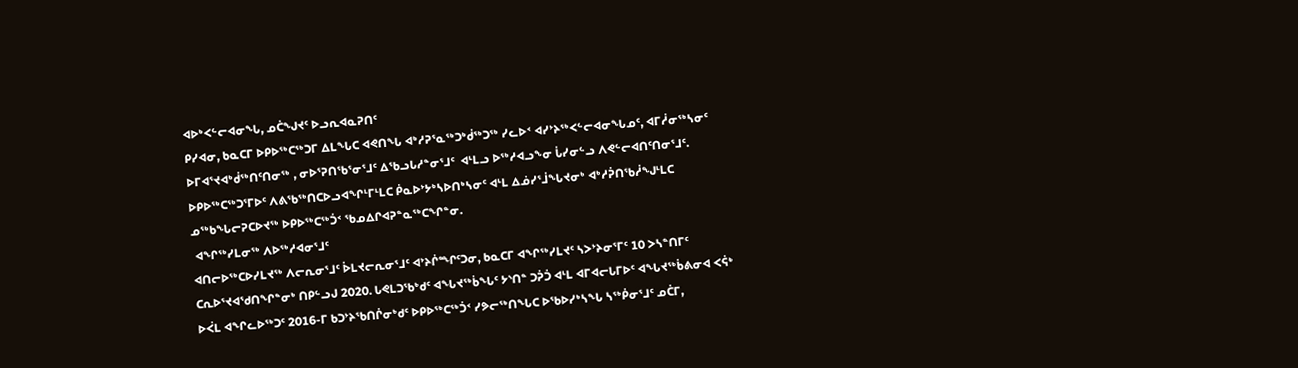ᐊᐅᒃᐸᓪᓕᐊᓂᖓ, ᓄᑖᖑᔪᑦ ᐅᓗᕆᐊᓇᕈᑎᑦ
ᑭᓯᐊᓂ, ᑲᓇᑕᒥ ᐅᑭᐅᖅᑕᖅᑐᒥ ᐃᒪᖓᑕ ᐊᕙᑎᖓ ᐊᒃᓱᕈᕐᓇᖅᑐᒃᑰᖅᑐᖅ ᓯᓚᐅᑉ ᐊᓯᔾᔨᖅᐸᓪᓕᐊᓂᖓᓄᑦ, ᐊᒥᓲᓂᖅᓴᓂᑦ ᐅᒥᐊᕐᔪᐊᒃᑰᖅᑎᑦᑎᓂᖅ , ᓂᐅᕐᕈᑎᖃᕐᓂᕐᒧᑦ ᐃᖃᓗᒐᓱᓐᓂᕐᒧᑦ  ᐊᒻᒪᓗ ᐅᖅᓱᐊᓗᖕᓂ ᒑᓯᓂᓪᓗ ᐱᕙᓪᓕᐊᑎᑦᑎᓂᕐᒧᑦ. ᐅᑭᐅᖅᑕᖅᑐᕐᒥᐅᑦ ᐱᕕᖃᖅᑎᑕᐅᓗᐊᖏᒻᒥᒻᒪᑕ ᑮᓇᐅᔾᔭᒃᓴᐅᑎᒃᓴᓂᑦ ᐊᒻᒪ ᐃᓅᓯᕐᒨᖓᔪᓂᒃ ᐊᒃᓱᕉᑎᖃᓲᖑᒻᒪᑕ ᓄᖅᑲᖓᓕᕈᑕᐅᔪᖅ ᐅᑭᐅᖅᑕᖅᑑᑉ ᖃᓄᐃᒋᐊᕈᓐᓇᖅᑕᖏᓐᓂ.
 ᐊᖏᖅᓯᒪᓂᖅ ᐱᐅᖅᓱᐊᓂᕐᒧᑦ
ᐊᑎᓕᐅᖅᑕᐅᓯᒪᔪᖅ ᐱᓕᕆᓂᕐᒧᑦ ᐆᒪᔪᓕᕆᓂᕐᒧᑦ ᐊᔾᔨᒌᙱᑦᑐᓂ, ᑲᓇᑕᒥ ᐊᖏᖅᓯᒪᔪᑦ ᓴᐳᔾᔨᓂᕐᒥᑦ 10 ᐳᓴᓐᑎᒥᑦ ᑕᕆᐅᕐᔪᐊᖁᑎᖏᓐᓂᒃ ᑎᑭᓪᓗᒍ 2020. ᒐᕙᒪᑐᖃᒃᑯᑦ ᐊᖓᔪᖅᑳᖓᑦ ᔭᔅᑎᓐ ᑐᕉᑑ ᐊᒻᒪ ᐊᒥᐊᓕᒐᒥᐅᑦ ᐊᖓᔪᖅᑳᕕᓂᐊ ᐸᕌᒃ ᐅᐹᒪ ᐊᖏᓚᐅᖅᑐᑦ 2016-ᒥ ᑲᑐᔾᔨᖃᑎᒌᓂᒃᑯᑦ ᐅᑭᐅᖅᑕᖅᑑᑉ ᓯᕗᓕᖅᑎᖓᑕ ᐅᖃᐅᓯᒃᓴᖓ ᓴᖅᑮᓂᕐᒧᑦ ᓄᑖᒥ,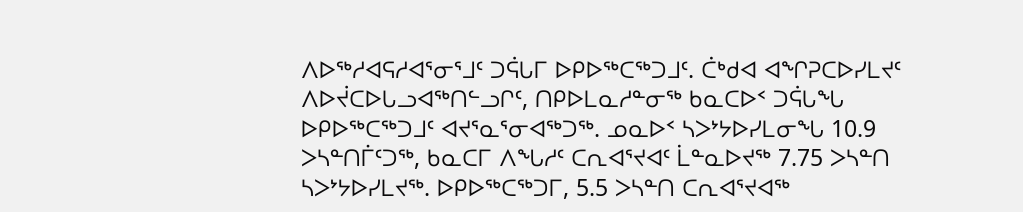ᐱᐅᖅᓱᐊᕋᓱᐊᕐᓂᕐᒧᑦ ᑐᕌᒐᒥ ᐅᑭᐅᖅᑕᖅᑐᒧᑦ. ᑖᒃᑯᐊ ᐊᖏᕈᑕᐅᓯᒪᔪᑦ ᐱᐅᔫᑕᐅᒐᓗᐊᖅᑎᓪᓗᒋᑦ, ᑎᑭᐅᒪᓇᓱᓐᓂᖅ ᑲᓇᑕᐅᑉ ᑐᕌᒐᖓ ᐅᑭᐅᖅᑕᖅᑐᒧᑦ ᐊᔪᕐᓇᕐᓂᐊᖅᑐᖅ. ᓄᓇᐅᑉ ᓴᐳᔾᔭᐅᓯᒪᓂᖓ 10.9 ᐳᓴᓐᑎᒦᑦᑐᖅ, ᑲᓇᑕᒥ ᐱᖓᓱᑦ ᑕᕆᐊᕐᔪᐊᑦ ᒫᓐᓇᐅᔪᖅ 7.75 ᐳᓴᓐᑎ ᓴᐳᔾᔭᐅᓯᒪᔪᖅ. ᐅᑭᐅᖅᑕᖅᑐᒥ, 5.5 ᐳᓴᓐᑎ ᑕᕆᐊᕐᔪᐊᖅ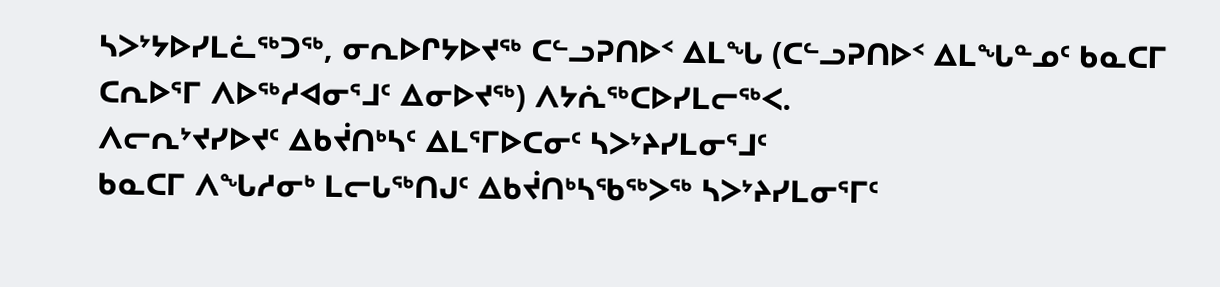ᓴᐳᔾᔭᐅᓯᒪᓛᖅᑐᖅ, ᓂᕆᐅᒋᔭᐅᔪᖅ ᑕᓪᓗᕈᑎᐅᑉ ᐃᒪᖓ (ᑕᓪᓗᕈᑎᐅᑉ ᐃᒪᖓᓐᓄᑦ ᑲᓇᑕᒥ ᑕᕆᐅᕐᒥ ᐱᐅᖅᓱᐊᓂᕐᒧᑦ ᐃᓂᐅᔪᖅ) ᐱᔭᕇᖅᑕᐅᓯᒪᓕᖅᐸ.
ᐱᓕᕆᔾᔪᓯᐅᔪᑦ ᐃᑲᔫᑎᒃᓴᑦ ᐃᒪᕐᒥᐅᑕᓂᑦ ᓴᐳᔾᔨᓯᒪᓂᕐᒧᑦ
ᑲᓇᑕᒥ ᐱᖓᓱᓂᒃ ᒪᓕᒐᖅᑎᒍᑦ ᐃᑲᔫᑎᒃᓴᖃᖅᐳᖅ ᓴᐳᔾᔨᓯᒪᓂᕐᒥᑦ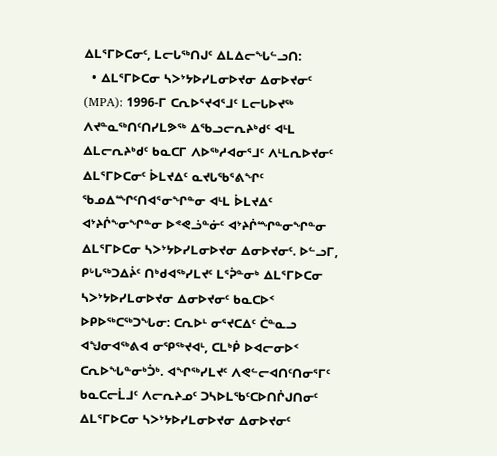ᐃᒪᕐᒥᐅᑕᓂᑦ, ᒪᓕᒐᖅᑎᒍᑦ ᐃᒪᐃᓕᖓᓪᓗᑎ:
  • ᐃᒪᕐᒥᐅᑕᓂ ᓴᐳᔾᔭᐅᓯᒪᓂᐅᔪᓂ ᐃᓂᐅᔪᓂᑦ (MPA): 1996-ᒥ ᑕᕆᐅᕐᔪᐊᕐᒧᑦ ᒪᓕᒐᐅᔪᖅ ᐱᔪᓐᓇᖅᑎᑦᑎᓯᒪᕗᖅ ᐃᖃᓗᓕᕆᔨᒃᑯᑦ ᐊᒻᒪ ᐃᒪᓕᕆᔨᒃᑯᑦ ᑲᓇᑕᒥ ᐱᐅᖅᓱᐊᓂᕐᒧᑦ ᐱᒻᒪᕆᐅᔪᓂᑦ ᐃᒪᕐᒥᐅᑕᓂᑦ ᐆᒪᔪᐃᑦ ᓇᔪᒐᖃᕐᕕᖏᑦ ᖃᓄᐃᙱᑦᑎᐊᕐᓂᖏᓐᓂ ᐊᒻᒪ ᐆᒪᔪᐃᑦ ᐊᔾᔨᒌᖕᓂᖏᓐᓂ ᐅᕝᕙᓘᓐᓃᑦ ᐊᔾᔨᒌᙱᓐᓂᖏᓐᓂ ᐃᒪᕐᒥᐅᑕᓂ ᓴᐳᔾᔭᐅᓯᒪᓂᐅᔪᓂ ᐃᓂᐅᔪᓂᑦ. ᐅᓪᓗᒥ, ᑭᒡᒐᖅᑐᐃᔩᑦ ᑎᒃᑯᐊᖅᓯᒪᔪᑦ ᒪᕐᕉᓐᓂᒃ ᐃᒪᕐᒥᐅᑕᓂ ᓴᐳᔾᔭᐅᓯᒪᓂᐅᔪᓂ ᐃᓂᐅᔪᓂᑦ ᑲᓇᑕᐅᑉ ᐅᑭᐅᖅᑕᖅᑐᖓᓂ: ᑕᕆᐅᒻ ᓂᕐᔪᑕᐃᑦ ᑖᓐᓇᓗ ᐊᖑᓂᐊᖅᕕᐊ ᓂᕿᖅᔪᐊᒻ, ᑕᒪᒃᑮ ᐅᐊᓕᓂᐅᑉ ᑕᕆᐅᖓᓐᓂᒃᑑᒃ. ᐊᖏᖅᓯᒪᔪᑦ ᐱᕙᓪᓕᐊᑎᑦᑎᓂᕐᒥᑦ ᑲᓇᑕᓕᒫᒧᑦ ᐱᓕᕆᔨᓄᑦ ᑐᓴᐅᒪᖃᑦᑕᐅᑎᒌᒍᑎᓂᑦ ᐃᒪᕐᒥᐅᑕᓂ ᓴᐳᔾᔭᐅᓯᒪᓂᐅᔪᓂ ᐃᓂᐅᔪᓂᑦ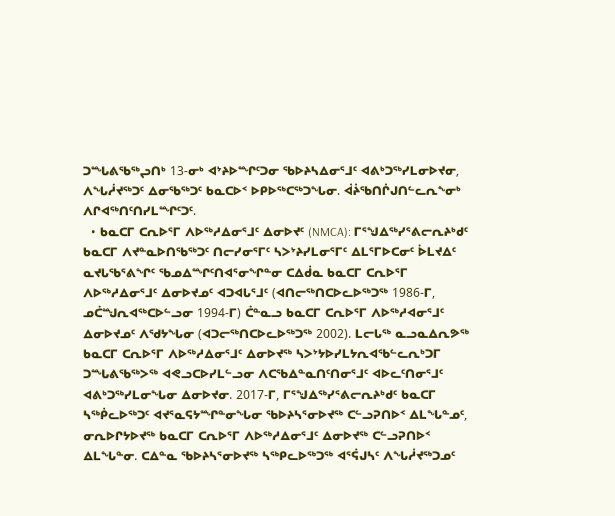ᑐᙵᕕᖃᖅᖢᑎᒃ 13-ᓂᒃ ᐊᔾᔨᐅᙱᑦᑐᓂ ᖃᐅᔨᓴᐃᓂᕐᒧᑦ ᐊᕕᒃᑐᖅᓯᒪᓂᐅᔪᓂ, ᐱᖓᓲᔪᖅᑐᑦ ᐃᓂᖃᖅᑐᑦ ᑲᓇᑕᐅᑉ ᐅᑭᐅᖅᑕᖅᑐᖓᓂ. ᐋᔩᖃᑎᒌᒍᑎᓪᓚᕆᖕᓂᒃ ᐱᒋᐊᖅᑎᑦᑎᓯᒪᙱᑦᑐᑦ.
  • ᑲᓇᑕᒥ ᑕᕆᐅᕐᒥ ᐱᐅᖅᓱᐃᓂᕐᒧᑦ ᐃᓂᐅᔪᑦ (NMCA): ᒥᕐᖑᐃᖅᓯᕐᕕᓕᕆᔨᒃᑯᑦ ᑲᓇᑕᒥ ᐱᔪᓐᓇᐅᑎᖃᖅᑐᑦ ᑎᓕᓯᓂᕐᒥᑦ ᓴᐳᔾᔨᓯᒪᓂᕐᒥᑦ ᐃᒪᕐᒥᐅᑕᓂᑦ ᐆᒪᔪᐃᑦ ᓇᔪᒐᖃᕐᕕᖏᑦ ᖃᓄᐃᙱᑦᑎᐊᕐᓂᖏᓐᓂ ᑕᐃᑰᓇ ᑲᓇᑕᒥ ᑕᕆᐅᕐᒥ ᐱᐅᖅᓱᐃᓂᕐᒧᑦ ᐃᓂᐅᔪᓄᑦ ᐊᑐᐊᒐᕐᒧᑦ (ᐊᑎᓕᖅᑎᑕᐅᓚᐅᖅᑐᖅ 1986-ᒥ, ᓄᑖᙳᕆᐊᖅᑕᐅᓪᓗᓂ 1994-ᒥ) ᑖᓐᓇᓗ ᑲᓇᑕᒥ ᑕᕆᐅᕐᒥ ᐱᐅᖅᓱᐊᓂᕐᒧᑦ ᐃᓂᐅᔪᓄᑦ ᐱᖁᔭᖓᓂ (ᐊᑐᓕᖅᑎᑕᐅᓚᐅᖅᑐᖅ 2002). ᒪᓕᒐᖅ ᓇᓗᓇᐃᕆᕗᖅ ᑲᓇᑕᒥ ᑕᕆᐅᕐᒥ ᐱᐅᖅᓱᐃᓂᕐᒧᑦ ᐃᓂᐅᔪᖅ ᓴᐳᔾᔭᐅᓯᒪᔭᕆᐊᖃᓪᓚᕆᒃᑐᒥ ᑐᙵᕕᖃᖅᐳᖅ ᐊᕙᓗᑕᐅᓯᒪᓪᓗᓂ ᐱᑕᖃᐃᓐᓇᑎᑦᑎᓂᕐᒧᑦ ᐊᐅᓚᑦᑎᓂᕐᒧᑦ ᐊᕕᒃᑐᖅᓯᒪᓂᖓᓂ ᐃᓂᐅᔪᓂ. 2017-ᒥ, ᒥᕐᖑᐃᖅᓯᕐᕕᓕᕆᔨᒃᑯᑦ ᑲᓇᑕᒥ ᓴᖅᑮᓚᐅᖅᑐᑦ ᐊᔪᕐᓇᕋᔭᙱᓐᓂᖓᓂ ᖃᐅᔨᓴᕐᓂᐅᔪᖅ ᑕᓪᓗᕈᑎᐅᑉ ᐃᒪᖓᓐᓄᑦ, ᓂᕆᐅᒋᔭᐅᔪᖅ ᑲᓇᑕᒥ ᑕᕆᐅᕐᒥ ᐱᐅᖅᓱᐃᓂᕐᒧᑦ ᐃᓂᐅᔪᖅ ᑕᓪᓗᕈᑎᐅᑉ ᐃᒪᖓᓐᓂ. ᑕᐃᓐᓇ ᖃᐅᔨᓴᕐᓂᐅᔪᖅ ᓴᖅᑭᓚᐅᖅᑐᖅ ᐊᕐᕌᒍᓴᑦ ᐱᖓᓲᔪᖅᑐᓄᑦ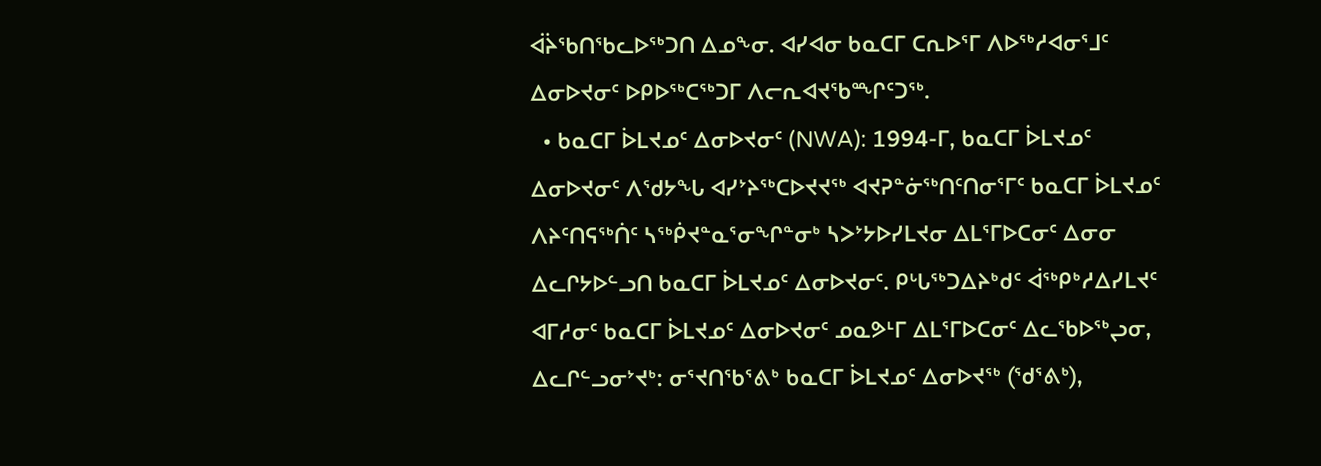ᐋᔩᖃᑎᖃᓚᐅᖅᑐᑎ ᐃᓄᖕᓂ. ᐊᓯᐊᓂ ᑲᓇᑕᒥ ᑕᕆᐅᕐᒥ ᐱᐅᖅᓱᐊᓂᕐᒧᑦ ᐃᓂᐅᔪᓂᑦ ᐅᑭᐅᖅᑕᖅᑐᒥ ᐱᓕᕆᐊᔪᖃᙱᑦᑐᖅ.
  • ᑲᓇᑕᒥ ᐆᒪᔪᓄᑦ ᐃᓂᐅᔪᓂᑦ (NWA): 1994-ᒥ, ᑲᓇᑕᒥ ᐆᒪᔪᓄᑦ ᐃᓂᐅᔪᓂᑦ ᐱᖁᔭᖓ ᐊᓯᔾᔨᖅᑕᐅᔪᔪᖅ ᐊᔪᕈᓐᓃᖅᑎᑦᑎᓂᕐᒥᑦ ᑲᓇᑕᒥ ᐆᒪᔪᓄᑦ ᐱᔨᑦᑎᕋᖅᑏᑦ ᓴᖅᑮᔪᓐᓇᕐᓂᖏᓐᓂᒃ ᓴᐳᔾᔭᐅᓯᒪᔪᓂ ᐃᒪᕐᒥᐅᑕᓂᑦ ᐃᓂᓂ ᐃᓚᒋᔭᐅᓪᓗᑎ ᑲᓇᑕᒥ ᐆᒪᔪᓄᑦ ᐃᓂᐅᔪᓂᑦ. ᑭᒡᒐᖅᑐᐃᔨᒃᑯᑦ ᐋᖅᑭᒃᓱᐃᓯᒪᔪᑦ ᐊᒥᓱᓂᑦ ᑲᓇᑕᒥ ᐆᒪᔪᓄᑦ ᐃᓂᐅᔪᓂᑦ ᓄᓇᕗᒻᒥ ᐃᒪᕐᒥᐅᑕᓂᑦ ᐃᓚᖃᐅᖅᖢᓂ, ᐃᓚᒋᓪᓗᓂᔾᔪᒃ: ᓂᕐᔪᑎᖃᕐᕕᒃ ᑲᓇᑕᒥ ᐆᒪᔪᓄᑦ ᐃᓂᐅᔪᖅ (ᖁᕐᕕᒃ),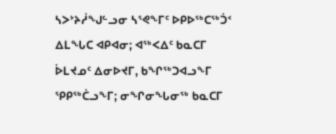ᓴᐳᔾᔨᓲᖑᓪᓗᓂ ᓴᕐᕙᖕᒥᑦ ᐅᑭᐅᖅᑕᖅᑑᑉ ᐃᒪᖓᑕ ᐊᑭᐊᓂ; ᐊᖅᐸᐃᑦ ᑲᓇᑕᒥ ᐆᒪᔪᓄᑦ ᐃᓂᐅᔪᒥ, ᑲᖏᖅᑐᐊᓗᖕᒥ ᕿᑭᖅᑖᓗᖕᒥ; ᓂᖏᓂᖓᓂᖅ ᑲᓇᑕᒥ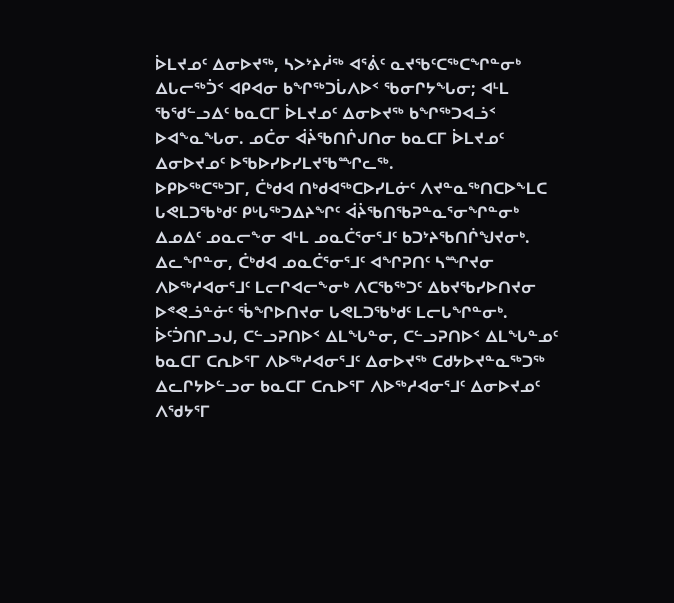ᐆᒪᔪᓄᑦ ᐃᓂᐅᔪᖅ, ᓴᐳᔾᔨᓲᖅ ᐊᕐᕖᑦ ᓇᔪᖃᑦᑕᖅᑕᖏᓐᓂᒃ ᐃᒐᓕᖅᑑᑉ ᐊᑭᐊᓂ ᑲᖏᖅᑐᒑᐱᐅᑉ ᖃᓂᒋᔭᖓᓂ; ᐊᒻᒪ ᖃᖁᓪᓗᐃᑦ ᑲᓇᑕᒥ ᐆᒪᔪᓄᑦ ᐃᓂᐅᔪᖅ ᑲᖏᖅᑐᐊᓘᑉ ᐅᐊᖕᓇᖓᓂ. ᓄᑖᓂ ᐋᔩᖃᑎᒌᒍᑎᓂ ᑲᓇᑕᒥ ᐆᒪᔪᓄᑦ ᐃᓂᐅᔪᓄᑦ ᐅᖃᐅᓯᐅᓯᒪᔪᖃᙱᓚᖅ.
ᐅᑭᐅᖅᑕᖅᑐᒥ, ᑖᒃᑯᐊ ᑎᒃᑯᐊᖅᑕᐅᓯᒪᓃᑦ ᐱᔪᓐᓇᖅᑎᑕᐅᖕᒪᑕ ᒐᕙᒪᑐᖃᒃᑯᑦ ᑭᒡᒐᖅᑐᐃᔨᖏᑦ ᐋᔩᖃᑎᖃᕈᓐᓇᕐᓂᖏᓐᓂᒃ ᐃᓄᐃᑦ ᓄᓇᓕᖕᓂ ᐊᒻᒪ ᓄᓇᑖᕐᓂᕐᒧᑦ ᑲᑐᔾᔨᖃᑎᒌᖑᔪᓂᒃ. ᐃᓚᖏᓐᓂ, ᑖᒃᑯᐊ ᓄᓇᑖᕐᓂᕐᒧᑦ ᐊᖏᕈᑎᑦ ᓴᙱᔪᓂ ᐱᐅᖅᓱᐊᓂᕐᒧᑦ ᒪᓕᒋᐊᓕᖕᓂᒃ ᐱᑕᖃᖅᑐᑦ ᐃᑲᔪᖃᓯᐅᑎᔪᓂ ᐅᕝᕙᓘᓐᓃᑦ ᖄᖏᐅᑎᔪᓂ ᒐᕙᒪᑐᖃᒃᑯᑦ ᒪᓕᒐᖏᓐᓂᒃ. ᐆᑦᑑᑎᒋᓗᒍ, ᑕᓪᓗᕈᑎᐅᑉ ᐃᒪᖓᓐᓂ, ᑕᓪᓗᕈᑎᐅᑉ ᐃᒪᖓᓐᓄᑦ ᑲᓇᑕᒥ ᑕᕆᐅᕐᒥ ᐱᐅᖅᓱᐊᓂᕐᒧᑦ ᐃᓂᐅᔪᖅ ᑕᑯᔭᐅᔪᓐᓇᖅᑐᖅ ᐃᓚᒋᔭᐅᓪᓗᓂ ᑲᓇᑕᒥ ᑕᕆᐅᕐᒥ ᐱᐅᖅᓱᐊᓂᕐᒧᑦ ᐃᓂᐅᔪᓄᑦ ᐱᖁᔭᕐᒥ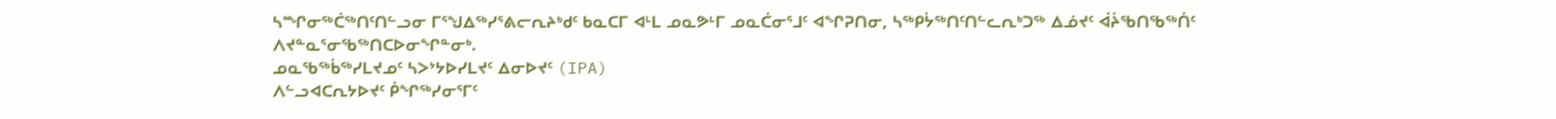ᓴᙱᓂᖅᑖᖅᑎᑦᑎᓪᓗᓂ ᒥᕐᖑᐃᖅᓯᕐᕕᓕᕆᔨᒃᑯᑦ ᑲᓇᑕᒥ ᐊᒻᒪ ᓄᓇᕗᒻᒥ ᓄᓇᑖᓂᕐᒧᑦ ᐊᖏᕈᑎᓂ, ᓴᖅᑭᔮᖅᑎᑦᑎᓪᓚᕆᒃᑐᖅ ᐃᓅᔪᑦ ᐋᔩᖃᑎᖃᖅᑏᑦ ᐱᔪᓐᓇᕐᓂᖃᖅᑎᑕᐅᓂᖏᓐᓂᒃ.
ᓄᓇᖃᖅᑳᖅᓯᒪᔪᓄᑦ ᓴᐳᔾᔭᐅᓯᒪᔪᑦ ᐃᓂᐅᔪᑦ (IPA)
ᐱᓪᓗᐊᑕᕆᔭᐅᔪᑦ ᑮᖏᖅᓯᓂᕐᒥᑦ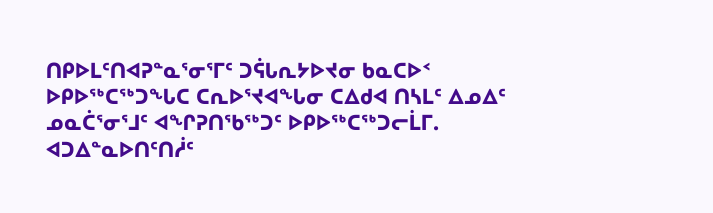ᑎᑭᐅᒪᑦᑎᐊᕈᓐᓇᕐᓂᕐᒥᑦ ᑐᕌᒐᕆᔭᐅᔪᓂ ᑲᓇᑕᐅᑉ ᐅᑭᐅᖅᑕᖅᑐᖓᑕ ᑕᕆᐅᕐᔪᐊᖓᓂ ᑕᐃᑯᐊ ᑎᓴᒪᑦ ᐃᓄᐃᑦ ᓄᓇᑖᕐᓂᕐᒧᑦ ᐊᖏᕈᑎᖃᖅᑐᑦ ᐅᑭᐅᖅᑕᖅᑐᓕᒫᒥ. ᐊᑐᐃᓐᓇᐅᑎᑦᑎᓲᑦ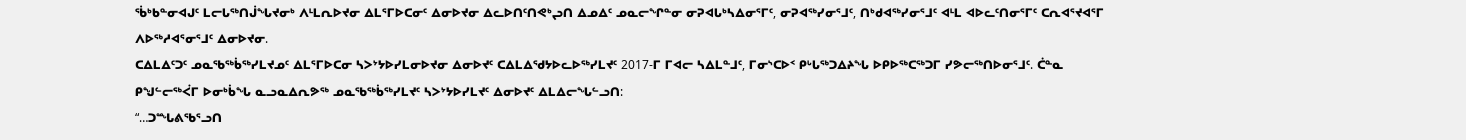ᖄᒃᑲᓐᓂᐊᒍᑦ ᒪᓕᒐᖅᑎᒎᖓᔪᓂᒃ ᐱᒻᒪᕆᐅᔪᓂ ᐃᒪᕐᒥᐅᑕᓂᑦ ᐃᓂᐅᔪᓂ ᐃᓚᐅᑎᑦᑎᕙᒃᖢᑎ ᐃᓄᐃᑦ ᓄᓇᓕᖏᓐᓂ ᓂᕈᐊᒐᒃᓴᐃᓂᕐᒥᑦ, ᓂᕈᐊᖅᓯᓂᕐᒧᑦ, ᑎᒃᑯᐊᖅᓯᓂᕐᒧᑦ ᐊᒻᒪ ᐊᐅᓚᑦᑎᓂᕐᒥᑦ ᑕᕆᐊᕐᔪᐊᕐᒥ ᐱᐅᖅᓱᐊᕐᓂᕐᒧᑦ ᐃᓂᐅᔪᓂ.
ᑕᐃᒪᐃᑦᑐᑦ ᓄᓇᖃᖅᑳᖅᓯᒪᔪᓄᑦ ᐃᒪᕐᒥᐅᑕᓂ ᓴᐳᔾᔭᐅᓯᒪᓂᐅᔪᓂ ᐃᓂᐅᔪᑦ ᑕᐃᒪᐃᖁᔭᐅᓚᐅᖅᓯᒪᔪᑦ 2017-ᒥ ᒥᐊᓕ ᓴᐃᒪᓐᒧᑦ, ᒥᓂᔅᑕᐅᑉ ᑭᒡᒐᖅᑐᐃᔨᖓ ᐅᑭᐅᖅᑕᖅᑐᒥ ᓯᕗᓕᖅᑎᐅᓂᕐᒧᑦ. ᑖᓐᓇ ᑭᖑᓪᓕᖅᐹᒥ ᐅᓂᒃᑳᖓ ᓇᓗᓇᐃᕆᕗᖅ ᓄᓇᖃᖅᑳᖅᓯᒪᔪᑦ ᓴᐳᔾᔭᐅᓯᒪᔪᑦ ᐃᓂᐅᔪᑦ ᐃᒪᐃᓕᖓᓪᓗᑎ:
“…ᑐᙵᕕᖃᕐᓗᑎ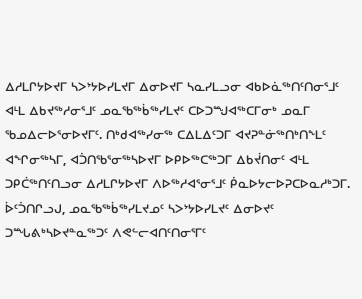ᐃᓱᒪᒋᔭᐅᔪᒥ ᓴᐳᔾᔭᐅᓯᒪᔪᒥ ᐃᓂᐅᔪᒥ ᓴᓇᓯᒪᓗᓂ ᐊᑲᐅᓈᖅᑎᑦᑎᓂᕐᒧᑦ ᐊᒻᒪ ᐃᑲᔪᖅᓱᓂᕐᒧᑦ ᓄᓇᖃᖅᑳᖅᓯᒪᔪᑦ ᑕᐅᑐᙳᐊᖅᑕᒥᓂᒃ ᓄᓇᒥ ᖃᓄᐃᓕᐅᕐᓂᐅᔪᒥᑦ. ᑎᒃᑯᐊᖅᓯᓂᖅ ᑕᐃᒪᐃᑦᑐᒥ ᐊᔪᕈᓐᓃᖅᑎᒃᑎᖕᒪᑦ ᐊᖏᓂᖅᓴᒥ, ᐊᑑᑎᖃᕐᓂᖅᓴᐅᔪᒥ ᐅᑭᐅᖅᑕᖅᑐᒥ ᐃᑲᔫᑎᓂᑦ ᐊᒻᒪ ᑐᑭᑖᖅᑎᑦᑎᓗᓂ ᐃᓱᒪᒋᔭᐅᔪᒥ ᐱᐅᖅᓱᐊᕐᓂᕐᒧᑦ ᑮᓇᐅᔭᓕᐅᕈᑕᐅᓇᓱᒃᑐᒥ. ᐆᑦᑑᑎᒋᓗᒍ, ᓄᓇᖃᖅᑳᖅᓯᒪᔪᓄᑦ ᓴᐳᔾᔭᐅᓯᒪᔪᑦ ᐃᓂᐅᔪᑦ ᑐᙵᕕᒃᓴᐅᔪᓐᓇᖅᑐᑦ ᐱᕙᓪᓕᐊᑎᑦᑎᓂᕐᒥᑦ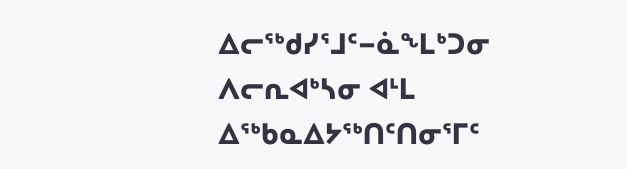ᐃᓕᖅᑯᓯᕐᒧᑦ−ᓈᖕᒪᒃᑐᓂ ᐱᓕᕆᐊᒃᓴᓂ ᐊᒻᒪ ᐃᖅᑲᓇᐃᔭᖅᑎᑦᑎᓂᕐᒥᑦ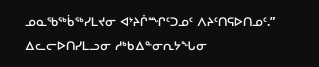ᓄᓇᖃᖅᑳᖅᓯᒪᔪᓂ ᐊᔾᔨᒌᙱᑦᑐᓄᑦ ᐱᔨᑦᑎᕋᐅᑎᓄᑦ.”
ᐃᓚᓕᐅᑎᓯᒪᓗᓂ ᓱᒃᑲᐃᓐᓂᕆᔭᖓᓂ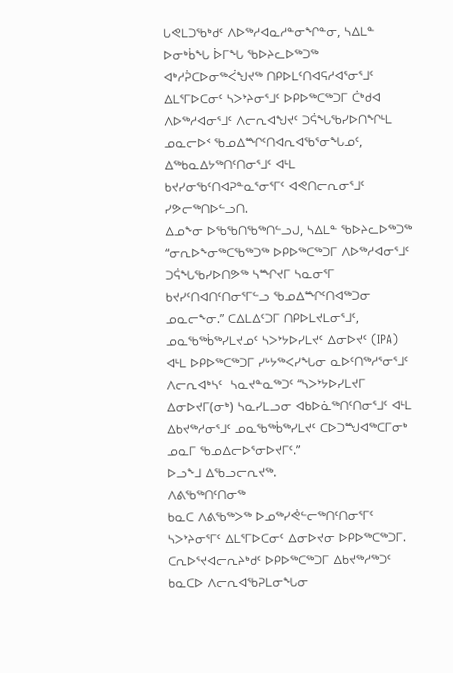ᒐᕙᒪᑐᖃᒃᑯᑦ ᐱᐅᖅᓱᐊᓇᓱᓐᓂᖏᓐᓂ, ᓴᐃᒪᓐ ᐅᓂᒃᑳᖓ ᐆᒥᖓ ᖃᐅᔨᓚᐅᖅᑐᖅ ᐊᒃᓱᕉᑕᐅᓂᖅᐹᖑᔪᖅ ᑎᑭᐅᒪᑦᑎᐊᕋᓱᐊᕐᓂᕐᒧᑦ ᐃᒪᕐᒥᐅᑕᓂᑦ ᓴᐳᔾᔨᓂᕐᒧᑦ ᐅᑭᐅᖅᑕᖅᑐᒥ ᑖᒃᑯᐊ ᐱᐅᖅᓱᐊᓂᕐᒧᑦ ᐱᓕᕆᐊᖑᔪᑦ ᑐᕌᖓᖃᓯᐅᑎᖏᒻᒪ ᓄᓇᓕᐅᑉ ᖃᓄᐃᙱᑦᑎᐊᕆᐊᖃᕐᓂᖓᓄᑦ, ᐃᖅᑲᓇᐃᔭᖅᑎᑦᑎᓂᕐᒧᑦ ᐊᒻᒪ ᑲᔪᓯᓂᖃᑦᑎᐊᕈᓐᓇᕐᓂᕐᒥᑦ ᐊᕙᑎᓕᕆᓂᕐᒧᑦ ᓯᕗᓕᖅᑎᐅᓪᓗᑎ.
ᐃᓄᖕᓂ ᐅᖃᖃᑎᖃᖅᑎᓪᓗᒍ, ᓴᐃᒪᓐ ᖃᐅᔨᓚᐅᖅᑐᖅ “ᓂᕆᐅᖕᓂᖅᑕᖃᖅᑐᖅ ᐅᑭᐅᖅᑕᖅᑐᒥ ᐱᐅᖅᓱᐊᓂᕐᒧᑦ ᑐᕌᖓᖃᓯᐅᑎᕗᖅ ᓴᙱᔪᒥ ᓴᓇᓂᕐᒥ ᑲᔪᓯᑦᑎᐊᑎᑦᑎᓂᕐᒥᓪᓗ ᖃᓄᐃᙱᑦᑎᐊᖅᑐᓂ ᓄᓇᓕᖕᓂ.” ᑕᐃᒪᐃᑦᑐᒥ ᑎᑭᐅᒪᔪᒪᓂᕐᒧᑦ, ᓄᓇᖃᖅᑳᖅᓯᒪᔪᓄᑦ ᓴᐳᔾᔭᐅᓯᒪᔪᑦ ᐃᓂᐅᔪᑦ (IPA) ᐊᒻᒪ ᐅᑭᐅᖅᑕᖅᑐᒥ ᓯᒡᔭᖅᐸᓯᖓᓂ ᓇᐅᑦᑎᖅᓱᕐᓂᕐᒧᑦ ᐱᓕᕆᐊᒃᓴᑦ  ᓴᓇᔪᓐᓇᖅᑐᑦ “ᓴᐳᔾᔭᐅᓯᒪᔪᒥ ᐃᓂᐅᔪᒥ(ᓂᒃ) ᓴᓇᓯᒪᓗᓂ ᐊᑲᐅᓈᖅᑎᑦᑎᓂᕐᒧᑦ ᐊᒻᒪ ᐃᑲᔪᖅᓱᓂᕐᒧᑦ ᓄᓇᖃᖅᑳᖅᓯᒪᔪᑦ ᑕᐅᑐᙳᐊᖅᑕᒥᓂᒃ ᓄᓇᒥ ᖃᓄᐃᓕᐅᕐᓂᐅᔪᒥᑦ.”
ᐅᓗᖕᒧ ᐃᖃᓗᓕᕆᔪᖅ.
ᐱᕕᖃᖅᑎᑦᑎᓂᖅ
ᑲᓇᑕ ᐱᕕᖃᖅᐳᖅ ᐅᓄᖅᓯᕚᓪᓕᖅᑎᑦᑎᓂᕐᒥᑦ ᓴᐳᔾᔨᓂᕐᒥᑦ ᐃᒪᕐᒥᐅᑕᓂᑦ ᐃᓂᐅᔪᓂ ᐅᑭᐅᖅᑕᖅᑐᒥ. ᑕᕆᐅᕐᔪᐊᓕᕆᔨᒃᑯᑦ ᐅᑭᐅᖅᑕᖅᑐᒥ ᐃᑲᔪᖅᓱᖅᑐᑦ ᑲᓇᑕᐅ ᐱᓕᕆᐊᖃᕈᒪᓂᖓᓂ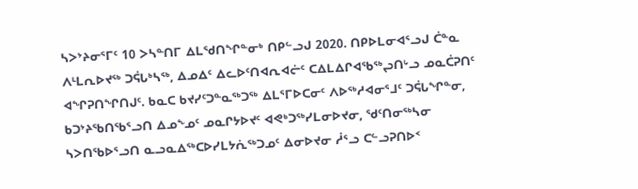ᓴᐳᔾᔨᓂᕐᒥᑦ 10 ᐳᓴᓐᑎᒥ ᐃᒪᖁᑎᖏᓐᓂᒃ ᑎᑭᓪᓗᒍ 2020. ᑎᑭᐅᒪᓂᐊᕐᓗᒍ ᑖᓐᓇ ᐱᒻᒪᕆᐅᔪᖅ ᑐᕌᒐᒃᓴᖅ, ᐃᓄᐃᑦ ᐃᓚᐅᑦᑎᐊᕆᐊᓖᑦ ᑕᐃᒪᐃᒋᐊᖃᖅᖢᑎᒡᓗ ᓄᓇᑖᕈᑎᑦ ᐊᖏᕈᑎᖏᑎᒍᑦ. ᑲᓇᑕ ᑲᔪᓯᑦᑐᓐᓇᖅᑐᖅ ᐃᒪᕐᒥᐅᑕᓂᑦ ᐱᐅᖅᓱᐊᓂᕐᒧᑦ ᑐᕌᒐᖏᓐᓂ, ᑲᑐᔾᔨᖃᑎᖃᕐᓗᑎ ᐃᓄᖕᓄᑦ ᓄᓇᒋᔭᐅᔪᑦ ᐊᕙᒃᑐᖅᓯᒪᓂᐅᔪᓂ, ᖁᑦᑎᓂᖅᓴᓂ ᓴᐳᑎᖃᐅᕐᓗᑎ ᓇᓗᓇᐃᖅᑕᐅᓯᒪᔭᕇᖅᑐᓄᑦ ᐃᓂᐅᔪᓂ ᓲᕐᓗ ᑕᓪᓗᕈᑎᐅᑉ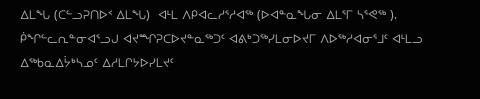ᐃᒪᖓ (ᑕᓪᓗᕈᑎᐅᑉ ᐃᒪᖓ)  ᐊᒻᒪ ᐱᑭᐊᓚᓱᕐᓱᐊᖅ (ᐅᐊᓐᓇᖓᓂ ᐃᒪᕐᒥ ᓴᕐᕙᖅ ). ᑮᖏᓪᓚᕆᓐᓂᐊᕐᓗᒍ ᐊᔪᙱᕈᑕᐅᔪᓐᓇᖅᑐᑦ ᐊᕕᒃᑐᖅᓯᒪᓂᐅᔪᒥ ᐱᐅᖅᓱᐊᓂᕐᒧᑦ ᐊᒻᒪᓗ ᐃᖅᑲᓇᐃᔮᒃᓴᓄᑦ ᐃᓱᒪᒋᔭᐅᓯᒪᔪᑦ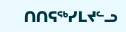ᑎᑎᕋᖅᓯᒪᔪᓪᓗ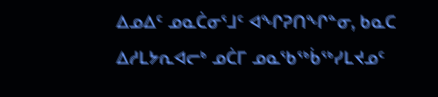ᐃᓄᐃᑦ ᓄᓇᑖᓂᕐᒧᑦ ᐊᖏᕈᑎᖏᓐᓂ, ᑲᓇᑕ ᐃᓱᒪᔭᕆᐊᓕᒃ ᓄᑖᒥ ᓄᓇᖃᖅᑳᖅᓯᒪᔪᓄᑦ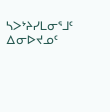ᓴᐳᔾᔨᓯᒪᓂᕐᒧᑦ ᐃᓂᐅᔪᓄᑦ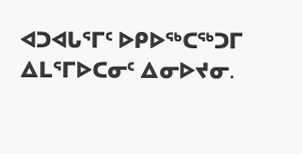ᐊᑐᐊᒐᕐᒥᑦ ᐅᑭᐅᖅᑕᖅᑐᒥ ᐃᒪᕐᒥᐅᑕᓂᑦ ᐃᓂᐅᔪᓂ.